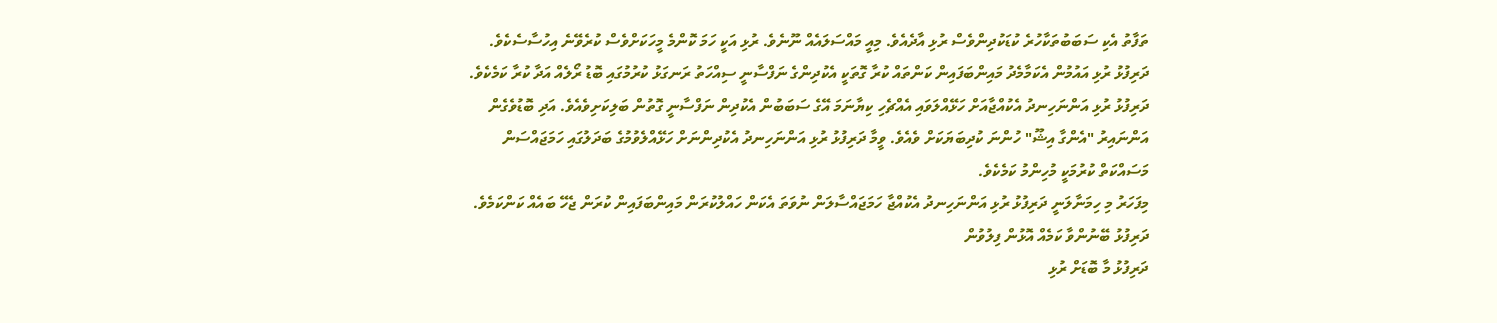ތަފާތު އެކި ސަބަބުތަކާހުރެ ކުޑަކުދިންވެސް ރުޅި އާދެއެވެ. މިއީ މައްސަލައެއް ނޫނެވެ. ރުޅި އަކީ ހަމަ ކޮންމެ މީހަކަށްވެސް ކުރެވޭނެ އިހުސާސެކެވެ. ދަރިފުޅު ރުޅި އައުމުން އެކަމާމެދު މައިންބަފައިން ކަންތައް ކުރާ ގޮތަކީ އެކުދިންގެ ނަފްސާނީ ސިއްހަތު ރަނގަޅު ކުރުމުގައި ބޮޑު ރޯލެއް އަދާ ކުރާ ކަމެކެވެ.
ދަރިފުޅު ރުޅި އަންނަހިނދު އެކުއްޖާއަށް ހަޅޭއްލަވައި އެއްޗެހި ކިޔާނަމަ އޭގެ ސަބަބުން އެކުދިން ނަފްސާނީ ގޮތުން ބަލިކަށިވެއެވެ. އަދި ބޮޑުވެގެން އަންނައިރު "އެންގާ އިޝޫ" ހުންނަ ކުދިބަޔަކަށް ވެއެވެ. ވީމާ ދަރިފުޅު ރުޅި އަންނަހިނދު އެކުދިންނަށް ހަޅޭއްލެވުމުގެ ބަދަލުގައި ހަމަޖައްސަން މަސައްކަތް ކުރުމަކީ މުހިންމު ކަމެކެވެ.
މިފަހަރު މި ހިމަނާލަނީ ދަރިފުޅު ރުޅި އަންނަހިނދު އެކުއްޖާ ހަމަޖައްސާލަން ނުވަތަ އެކަން ހައްލުކުރަން މައިންބަފައިން ކުރަން ޖެހޭ ބައެއް ކަންކަމެވެ.
ދަރިފުޅު ބޭނުންވާ ކަމެއް އޮޅުން ފިލުވުން
ދަރިފުޅު މާ ބޮޑަށް ރުޅި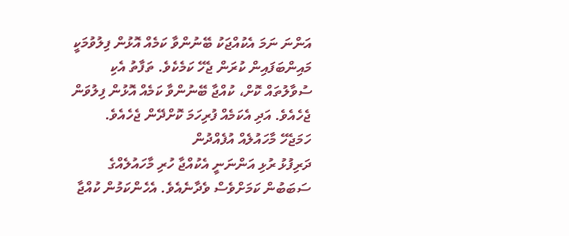އަންނަ ނަމަ އެކުއްޖަކު ބޭނުންވާ ކަމެއް އޮޅުން ފިލުވުމަކީ މައިންބަފައިން ކުރަން ޖެހޭ ކަމެކެވެ. ތަފާތު އެކި ސުވާލުތައް ކޮށް، ކުއްޖާ ބޭނުންވާ ކަމެއް އޮޅުން ފިލުވަން ޖެހެއެވެ. އަދި އެކަމެއް ފުރިހަމަ ކޮށްދޭން ޖެހެއެވެ.
ހަމަޖެހޭ މާހައުލެއް އުފެއްދުން
ދަރިފުޅު ރުޅި އަންނަނީ އެކުއްޖާ ހުރި މާހައުލެއްގެ ސަބަބުން ކަމަށްވެސް ވެދާނެއެވެ. އެހެންކަމުން ކުއްޖާ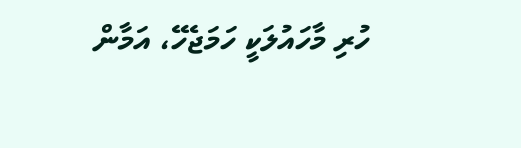ހުރި މާހައުލަކީ ހަމަޖެހޭ، އަމާން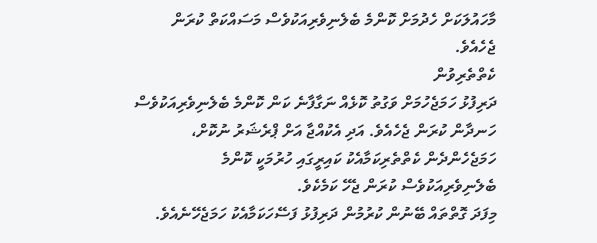މާހައުލަކަށް ހެދުމަށް ކޮންމެ ބެލެނިވެރިއަކުވެސް މަސައްކަތް ކުރަން ޖެހެއެވެ.
ކެތްތެރިވުން
ދަރިފުޅު ހަމަޖެހުމަށް ވަގުތު ކޮޅެއް ނަގާފާނެ ކަން ކޮންމެ ބެލެނިވެރިއަކުވެސް ހަނދާން ކުރަން ޖެހެއެވެ. އަދި އެކުއްޖާ އަށް ޕްރެޝަރު ނުކޮށް، ހަމަޖެހެންދެން ކެތްތެރިކަމާއެކު ކައިރީގައި ހުރުމަކީ ކޮންމެ ބެލެނިވެރިއަކުވެސް ކުރަން ޖެހޭ ކަމެކެވެ.
މިފަދަ ގޮތްތައް ބޭނުން ކުރުމުން ދަރިފުޅު ފަސޭހަކަމާއެކު ހަމަޖެހޭނެއެވެ.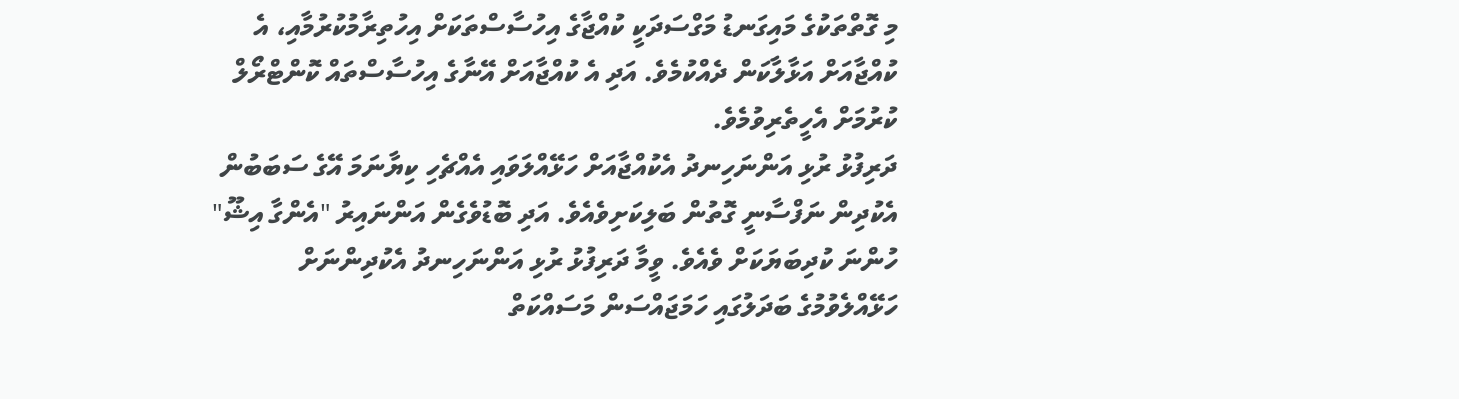މި ގޮތްތަކުގެ މައިގަނޑު މަގްސަދަކީ ކުއްޖާގެ އިހުސާސްތަކަށް އިހުތިރާމުކުރުމާއި، އެ ކުއްޖާއަށް އަޅާލާކަން ދެއްކުމެވެ. އަދި އެ ކުއްޖާއަށް އޭނާގެ އިހުސާސްތައް ކޮންޓްރޯލް ކުރުމަށް އެހީތެރިވުމެވެ.
ދަރިފުޅު ރުޅި އަންނަހިނދު އެކުއްޖާއަށް ހަޅޭއްލަވައި އެއްޗެހި ކިޔާނަމަ އޭގެ ސަބަބުން އެކުދިން ނަފްސާނީ ގޮތުން ބަލިކަށިވެއެވެ. އަދި ބޮޑުވެގެން އަންނައިރު "އެންގާ އިޝޫ" ހުންނަ ކުދިބަޔަކަށް ވެއެވެ. ވީމާ ދަރިފުޅު ރުޅި އަންނަހިނދު އެކުދިންނަށް ހަޅޭއްލެވުމުގެ ބަދަލުގައި ހަމަޖައްސަން މަސައްކަތް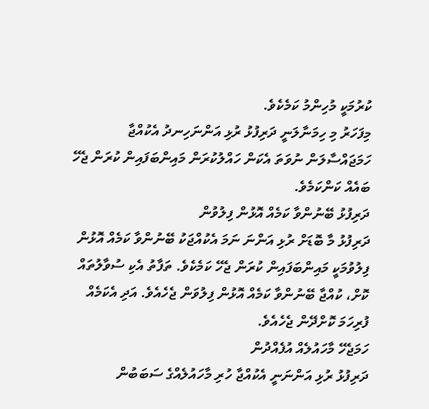ކުރުމަކީ މުހިންމު ކަމެކެވެ.
މިފަހަރު މި ހިމަނާލަނީ ދަރިފުޅު ރުޅި އަންނަހިނދު އެކުއްޖާ ހަމަޖައްސާލަން ނުވަތަ އެކަން ހައްލުކުރަން މައިންބަފައިން ކުރަން ޖެހޭ ބައެއް ކަންކަމެވެ.
ދަރިފުޅު ބޭނުންވާ ކަމެއް އޮޅުން ފިލުވުން
ދަރިފުޅު މާ ބޮޑަށް ރުޅި އަންނަ ނަމަ އެކުއްޖަކު ބޭނުންވާ ކަމެއް އޮޅުން ފިލުވުމަކީ މައިންބަފައިން ކުރަން ޖެހޭ ކަމެކެވެ. ތަފާތު އެކި ސުވާލުތައް ކޮށް، ކުއްޖާ ބޭނުންވާ ކަމެއް އޮޅުން ފިލުވަން ޖެހެއެވެ. އަދި އެކަމެއް ފުރިހަމަ ކޮށްދޭން ޖެހެއެވެ.
ހަމަޖެހޭ މާހައުލެއް އުފެއްދުން
ދަރިފުޅު ރުޅި އަންނަނީ އެކުއްޖާ ހުރި މާހައުލެއްގެ ސަބަބުން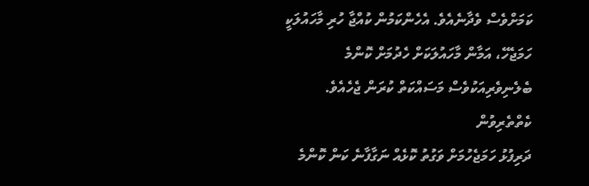ކަމަށްވެސް ވެދާނެއެވެ. އެހެންކަމުން ކުއްޖާ ހުރި މާހައުލަކީ ހަމަޖެހޭ، އަމާން މާހައުލަކަށް ހެދުމަށް ކޮންމެ ބެލެނިވެރިއަކުވެސް މަސައްކަތް ކުރަން ޖެހެއެވެ.
ކެތްތެރިވުން
ދަރިފުޅު ހަމަޖެހުމަށް ވަގުތު ކޮޅެއް ނަގާފާނެ ކަން ކޮންމެ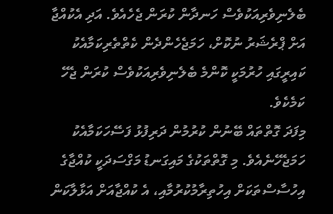ބެލެނިވެރިއަކުވެސް ހަނދާން ކުރަން ޖެހެއެވެ. އަދި އެކުއްޖާ އަށް ޕްރެޝަރު ނުކޮށް، ހަމަޖެހެންދެން ކެތްތެރިކަމާއެކު ކައިރީގައި ހުރުމަކީ ކޮންމެ ބެލެނިވެރިއަކުވެސް ކުރަން ޖެހޭ ކަމެކެވެ.
މިފަދަ ގޮތްތައް ބޭނުން ކުރުމުން ދަރިފުޅު ފަސޭހަކަމާއެކު ހަމަޖެހޭނެއެވެ. މި ގޮތްތަކުގެ މައިގަނޑު މަގްސަދަކީ ކުއްޖާގެ އިހުސާސްތަކަށް އިހުތިރާމުކުރުމާއި، އެ ކުއްޖާއަށް އަޅާލާކަން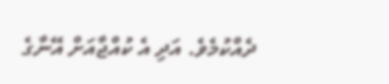ދެއްކުމެވެ. އަދި އެ ކުއްޖާއަށް އޭނާގެ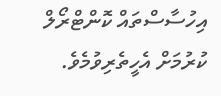އިހުސާސްތައް ކޮންޓްރޯލް ކުރުމަށް އެހީތެރިވުމެވެ.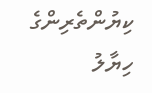ކިޔުންތެރިންގެ ހިޔާލު